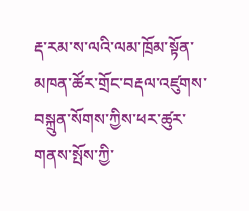རྡ་རམ་ས་ལའི་ལམ་ཁྲོམ་སྟོན་མཁན་ཚོར་གྲོང་བརྡལ་འཛུགས་བསྐྲུན་སོགས་ཀྱིས་ཕར་ཚུར་གནས་སྤོས་ཀྱི་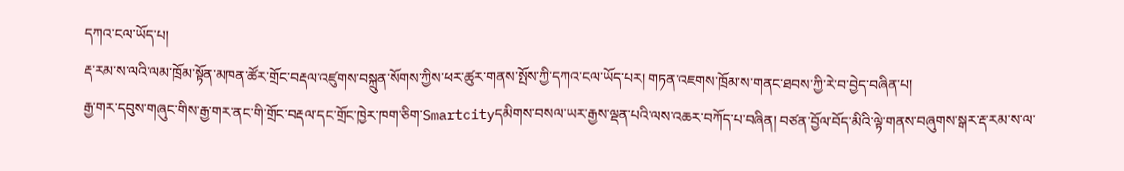དཀའ་ངལ་ཡོད་པ།
རྡ་རམ་ས་ལའི་ལམ་ཁྲོམ་སྟོན་མཁན་ཚོར་གྲོང་བརྡལ་འཛུགས་བསྐྲུན་སོགས་ཀྱིས་ཕར་ཚུར་གནས་སྤོས་ཀྱི་དཀའ་ངལ་ཡོད་པར། གཏན་འཇགས་ཁྲོམ་ས་གནང་ཐབས་ཀྱི་རེ་བ་བྱེད་བཞིན་པ།
རྒྱ་གར་དབུས་གཞུང་གིས་རྒྱ་གར་ནང་གི་གྲོང་བརྡལ་དང་གྲོང་ཁྱེར་ཁག་ཅིག་Smartcityདམིགས་བསལ་ཡར་རྒྱས་ལྡན་པའི་ལས་འཆར་བཀོད་པ་བཞིན། བཙན་བྱོལ་བོད་མིའི་ལྟེ་གནས་བཞུགས་སྒར་རྡ་རམ་ས་ལ་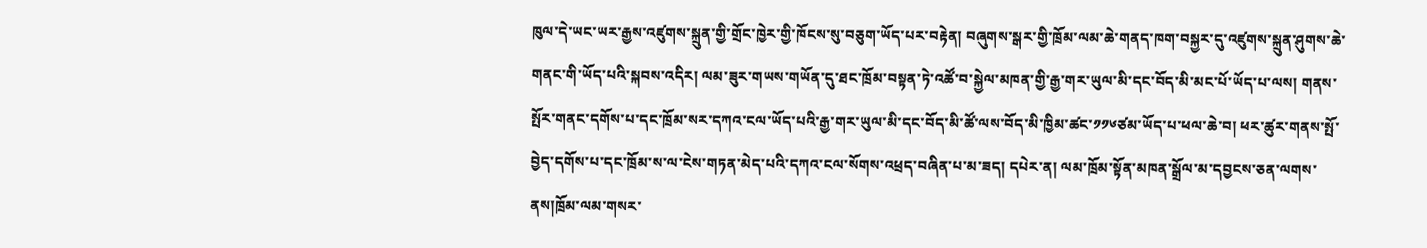ཁུལ་དེ་ཡང་ཡར་རྒྱས་འཛུགས་སྐྲུན་གྱི་གྲོང་ཁྱེར་གྱི་ཁོངས་སུ་བཅུག་ཡོད་པར་བརྟེན། བཞུགས་སྒར་གྱི་ཁྲོམ་ལམ་ཆེ་གནད་ཁག་བསྐྱར་དུ་འཛུགས་སྐྲུན་ཤུགས་ཆེ་གནང་གི་ཡོད་པའི་སྐབས་འདིར། ལམ་ཟུར་གཡས་གཡོན་དུ་ཐང་ཁྲོམ་བསྟན་ཏེ་འཚོ་བ་སྐྱེལ་མཁན་གྱི་རྒྱ་གར་ཡུལ་མི་དང་བོད་མི་མང་པོ་ཡོད་པ་ལས། གནས་སྤོར་གནང་དགོས་པ་དང་ཁྲོམ་སར་དཀའ་ངལ་ཡོད་པའི་རྒྱ་གར་ཡུལ་མི་དང་བོད་མི་ཚོ་ལས་བོད་མི་ཁྱིམ་ཚང་༡༡༦ཙམ་ཡོད་པ་ཕལ་ཆེ་བ། ཕར་ཚུར་གནས་སྤོ་བྱེད་དགོས་པ་དང་ཁྲོམ་ས་ལ་ངེས་གཏན་མེད་པའི་དཀའ་ངལ་སོགས་འཕྲད་བཞིན་པ་མ་ཟད། དཔེར་ན། ལམ་ཁྲོམ་སྟོན་མཁན་སྒྲོལ་མ་དབྱངས་ཅན་ལགས་ནས།ཁྲོམ་ལམ་གསར་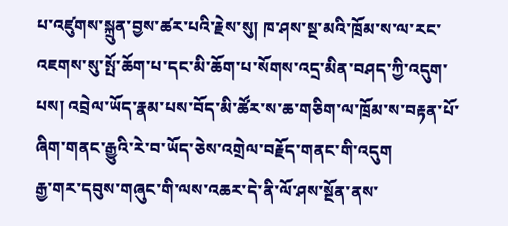པ་འཛུགས་སྐྲུན་བྱས་ཚར་པའི་རྗེས་སུ། ཁ་ཤས་སྔ་མའི་ཁྲོམ་ས་ལ་རང་འཇགས་སུ་སྤོ་ཆོག་པ་དང་མི་ཆོག་པ་སོགས་འདྲ་མིན་བཤད་ཀྱི་འདུག་པས། འབྲེལ་ཡོད་རྣམ་པས་བོད་མི་ཚོར་ས་ཆ་གཅིག་ལ་ཁྲོམ་ས་བརྟན་པོ་ཞིག་གནང་རྒྱུའི་རེ་བ་ཡོད་ཅེས་འགྲེལ་བརྗོད་གནང་གི་འདུག
རྒྱ་གར་དབུས་གཞུང་གི་ལས་འཆར་དེ་ནི་ལོ་ཤས་སྔོན་ནས་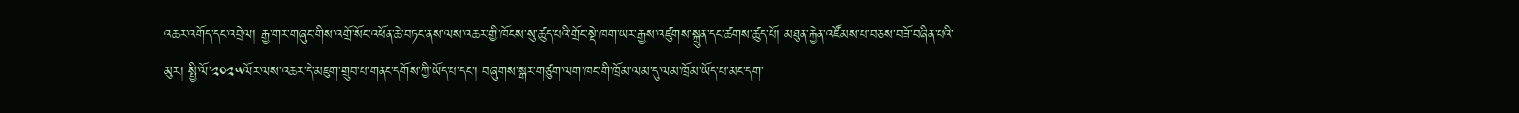འཆར་འགོད་དང་འབྲེལ། རྒྱ་གར་གཞུང་གིས་འགྲོ་སོང་འཕོན་ཆེ་བཏང་ནས་ལས་འཆར་གྱི་ཁོངས་སུ་ཚུད་པའི་གྲོང་སྡེ་ཁག་ཡར་རྒྱས་འཛུགས་སྐྲུན་དང་ཚགས་ཚུད་པོ། མཐུན་རྐྱེན་འཛོམས་པ་བཅས་བཟོ་བཞིན་པའི་མུར། སྤྱི་ལོ་༢༠༢༥ལོར་ལས་འཆར་དེ་མཇུག་གྲུབ་པ་གནང་དགོས་ཀྱི་ཡོད་པ་དང་། བཞུགས་སྒར་གཙུག་ལག་ཁང་གི་ཁྲོམ་ལམ་དུ་ལམ་ཁྲོམ་ཡོད་པ་མང་དག་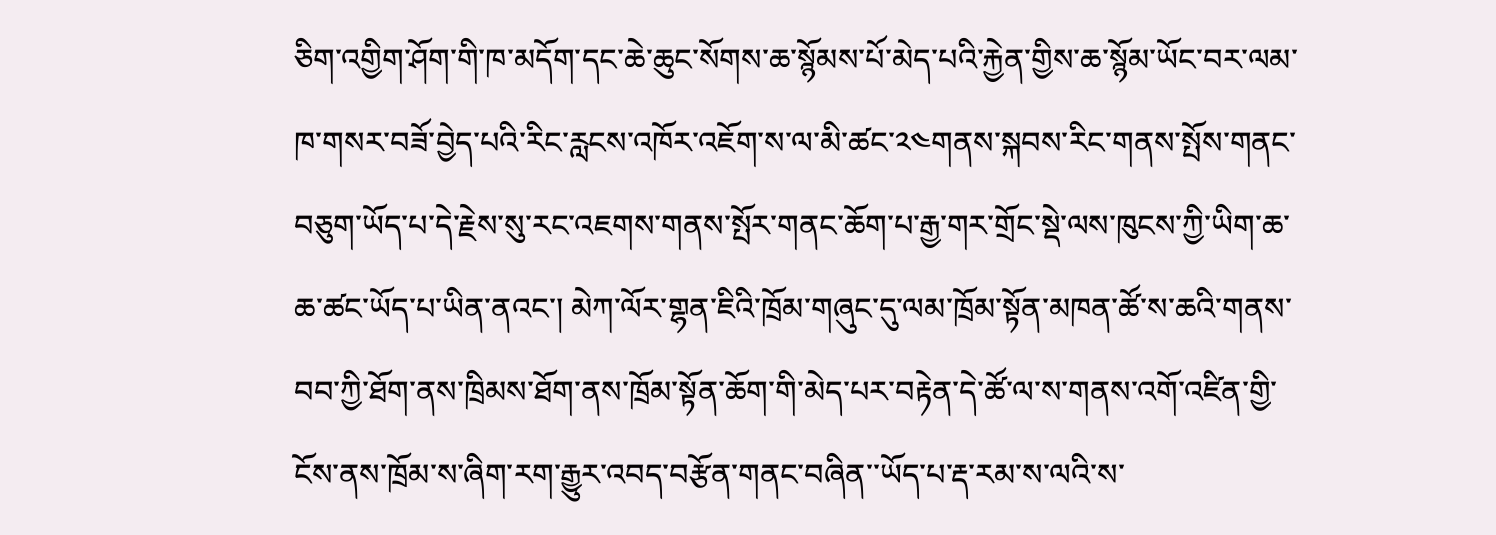ཅིག་འགྱིག་ཤོག་གི་ཁ་མདོག་དང་ཆེ་ཆུང་སོགས་ཆ་སྙོམས་པོ་མེད་པའི་རྐྱེན་གྱིས་ཆ་སྙོམ་ཡོང་བར་ལམ་ཁ་གསར་བཟོ་བྱེད་པའི་རིང་རླངས་འཁོར་འཇོག་ས་ལ་མི་ཚང་༢༤གནས་སྐབས་རིང་གནས་སྤོས་གནང་བཅུག་ཡོད་པ་དེ་རྗེས་སུ་རང་འཇགས་གནས་སྤོར་གནང་ཆོག་པ་རྒྱ་གར་གྲོང་སྡེ་ལས་ཁུངས་ཀྱི་ཡིག་ཆ་ཆ་ཚང་ཡོད་པ་ཡིན་ནའང་། མེཀ་ལོར་གྷན་ཇིའི་ཁྲོམ་གཞུང་དུ་ལམ་ཁྲོམ་སྟོན་མཁན་ཚོ་ས་ཆའི་གནས་བབ་ཀྱི་ཐོག་ནས་ཁྲིམས་ཐོག་ནས་ཁྲོམ་སྟོན་ཆོག་གི་མེད་པར་བརྟེན་དེ་ཚོ་ལ་ས་གནས་འགོ་འཛིན་གྱི་ངོས་ནས་ཁྲོམ་ས་ཞིག་རག་རྒྱུར་འབད་བརྩོན་གནང་བཞིན་་ཡོད་པ་རྡ་རམ་ས་ལའི་ས་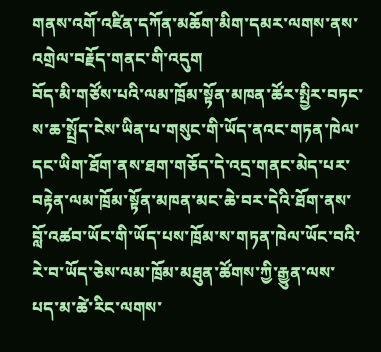གནས་འགོ་འཛིན་དཀོན་མཆོག་མིག་དམར་ལགས་ནས་འགྲེལ་བརྗོད་གནང་གི་འདུག
བོད་མི་གཙོས་པའི་ལམ་ཁྲོམ་སྟོན་མཁན་ཚོར་སྤྱིར་བཏང་ས་ཆ་སྤྲོད་ངེས་ཡིན་པ་གསུང་གི་ཡོད་ནའང་གཏན་ཁེལ་དང་ཡིག་ཐོག་ནས་ཐག་གཅོད་དེ་འདྲ་གནང་མེད་པར་བརྟེན་ལམ་ཁྲོམ་སྟོན་མཁན་མང་ཆེ་བར་དེའི་ཐོག་ནས་བློ་འཚབ་ཡོང་གི་ཡོད་པས་ཁྲོམ་ས་གཏན་ཁེལ་ཡོང་བའི་རེ་བ་ཡོད་ཅེས་ལམ་ཁྲོམ་མཐུན་ཚོགས་ཀྱི་རྒྱུན་ལས་པད་མ་ཚེ་རིང་ལགས་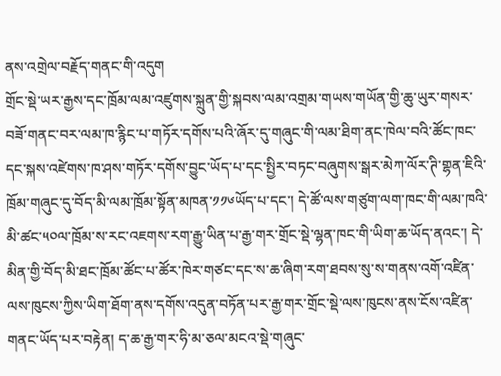ནས་འགྲེལ་བརྗོད་གནང་གི་འདུག
གྲོང་སྡེ་ཡར་རྒྱས་དང་ཁྲོམ་ལམ་འཛུགས་སྐྲུན་གྱི་སྐབས་ལམ་འགྲམ་གཡས་གཡོན་གྱི་ཆུ་ཡུར་གསར་བཟོ་གནང་བར་ལམ་ཁ་རྙིང་པ་གཏོར་དགོས་པའི་ཞོར་དུ་གཞུང་གི་ལམ་ཐིག་ནང་ཁེལ་བའི་ཚོང་ཁང་དང་སྐས་འཛེགས་ཁ་ཤས་གཏོར་དགོས་བྱུང་ཡོད་པ་དང་སྤྱིར་བཏང་བཞུགས་སྒར་མེཀ་ལོར་ཊི་གྷན་ཇིའི་ཁྲོམ་གཞུང་དུ་བོད་མི་ལམ་ཁྲོམ་སྟོན་མཁན་༡༡༦ཡོད་པ་དང་། དེ་ཚོ་ལས་གཙུག་ལག་ཁང་གི་ལམ་ཁའི་མི་ཚང་༥༠ལ་ཁྲོམ་ས་རང་འཇགས་རག་རྒྱུ་ཡིན་པ་རྒྱ་གར་གྲོང་སྡེ་ལྷན་ཁང་གི་ཡིག་ཆ་ཡོད་ནའང་། དེ་མིན་གྱི་བོད་མི་ཐང་ཁྲོམ་ཚོང་པ་ཚོར་ཁེར་གཙང་དང་ས་ཆ་ཞིག་རག་ཐབས་སུ་ས་གནས་འགོ་འཛིན་ལས་ཁུངས་ཀྱིས་ཡིག་ཐོག་ནས་དགོས་འདུན་བཏོན་པར་རྒྱ་གར་གྲོང་སྡེ་ལས་ཁུངས་ནས་ངོས་འཛིན་གནང་ཡོད་པར་བརྟེན། ད་ཆ་རྒྱ་གར་ཧི་མ་ཅལ་མངའ་སྡེ་གཞུང་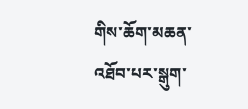གིས་ཆོག་མཆན་འཐོབ་པར་སྒུག་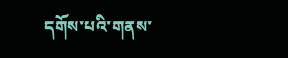དགོས་པའི་གནས་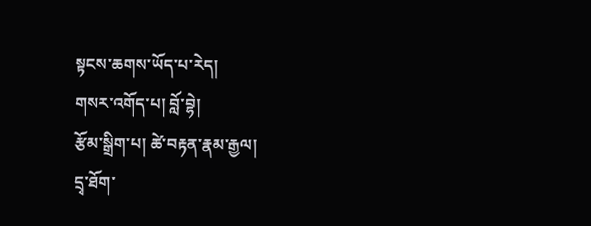སྟངས་ཆགས་ཡོད་པ་རེད།
གསར་འགོད་པ། བློ་བྷེ།
རྩོམ་སྒྲིག་པ། ཚེ་བརྟན་རྣམ་རྒྱལ།
དྲྭ་ཐོག་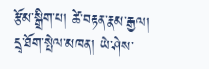རྩོམ་སྒྲིག་པ། ཚེ་བརྟན་རྣམ་རྒྱལ།
དྲྭ་ཐོག་སྤེལ་མཁན། ཡེ་ཤེས་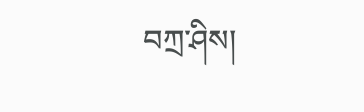བཀྲ་ཤིས།